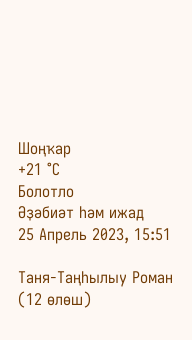Шоңҡар
+21 °С
Болотло
Әҙәбиәт һәм ижад
25 Апрель 2023, 15:51

Таня-Таңһылыу Роман (12 өлөш)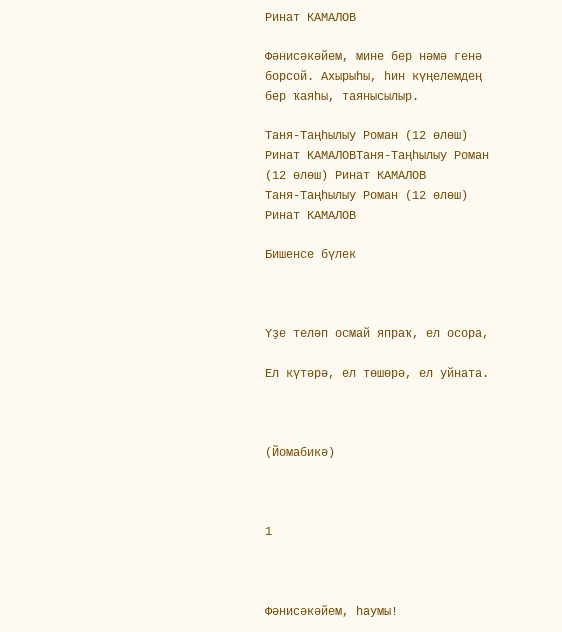Ринат КАМАЛОВ

Фәнисәкәйем, мине бер нәмә генә борсой. Ахырыһы, һин күңелемдең бер ҡаяһы, таянысылыр.

Таня-Таңһылыу Роман (12 өлөш) Ринат КАМАЛОВТаня-Таңһылыу Роман (12 өлөш) Ринат КАМАЛОВ
Таня-Таңһылыу Роман (12 өлөш) Ринат КАМАЛОВ

Бишенсе бүлек



Үҙе теләп осмай япраҡ, ел осора,

Ел күтәрә, ел төшөрә, ел уйната.



(Йомабикә)



1



Фәнисәкәйем, һаумы!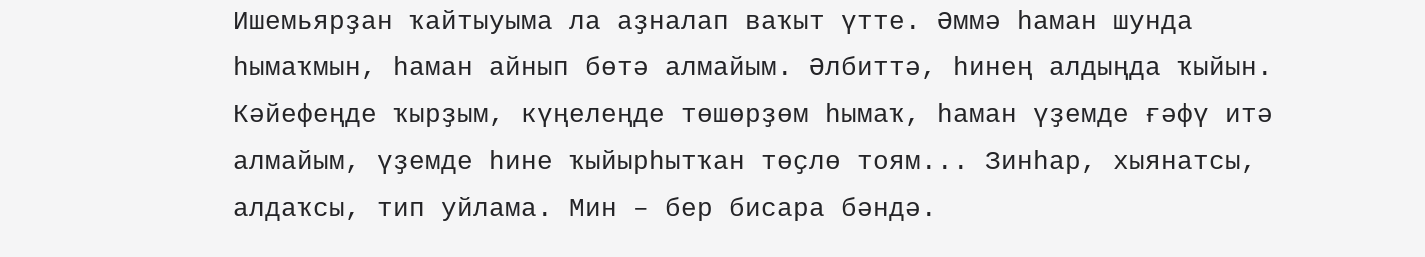Ишемьярҙан ҡайтыуыма ла аҙналап ваҡыт үтте. Әммә һаман шунда һымаҡмын, һаман айнып бөтә алмайым. Әлбиттә, һинең алдыңда ҡыйын. Кәйефеңде ҡырҙым, күңелеңде төшөрҙөм һымаҡ, һаман үҙемде ғәфү итә алмайым, үҙемде һине ҡыйырһытҡан төҫлө тоям... Зинһар, хыянатсы, алдаҡсы, тип уйлама. Мин – бер бисара бәндә.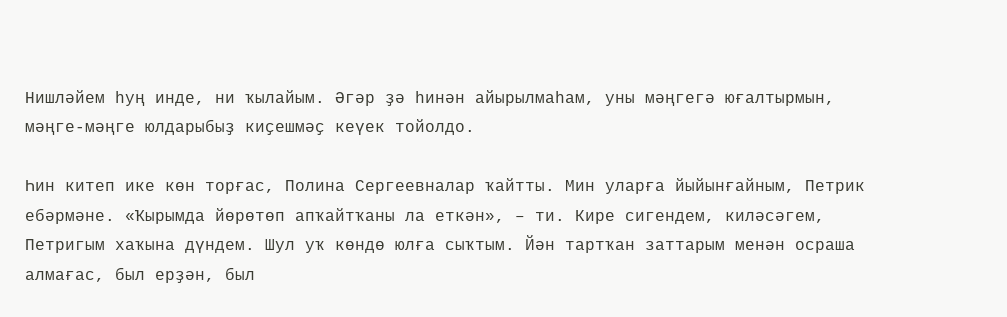Нишләйем һуң инде, ни ҡылайым. Әгәр ҙә һинән айырылмаһам, уны мәңгегә юғалтырмын, мәңге-мәңге юлдарыбыҙ киҫешмәҫ кеүек тойолдо.

Һин китеп ике көн торғас, Полина Сергеевналар ҡайтты. Мин уларға йыйынғайным, Петрик ебәрмәне. «Ҡырымда йөрөтөп апҡайтҡаны ла еткән», – ти. Кире сигендем, киләсәгем, Петригым хаҡына дүндем. Шул уҡ көндө юлға сыҡтым. Йән тартҡан заттарым менән осраша алмағас, был ерҙән, был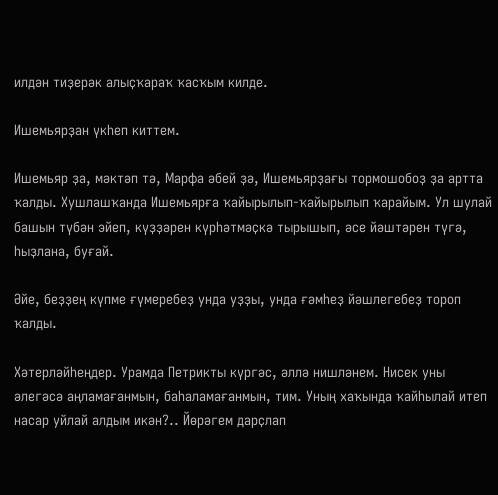илдән тиҙерәк алыҫҡараҡ ҡасҡым килде.

Ишемьярҙан үкһеп киттем.

Ишемьяр ҙа, мәктәп тә, Марфа әбей ҙә, Ишемьярҙағы тормошобоҙ ҙа артта ҡалды. Хушлашҡанда Ишемьярға ҡайырылып-ҡайырылып ҡарайым. Ул шулай башын түбән эйеп, күҙҙәрен күрһәтмәҫкә тырышып, әсе йәштәрен түгә, һыҙлана, буғай.

Әйе, беҙҙең күпме ғүмеребеҙ унда уҙҙы, унда ғәмһеҙ йәшлегебеҙ тороп ҡалды.

Хәтерләйһеңдер. Урамда Петрикты күргәс, әллә нишләнем. Нисек уны әлегәсә аңламағанмын, баһаламағанмын, тим. Уның хаҡында ҡайһылай итеп насар уйлай алдым икән?.. Йөрәгем дарҫлап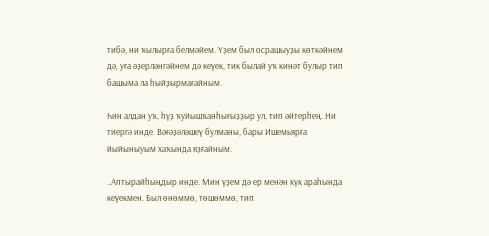тибә, ни ҡылырға белмәйем. Үҙем был осрашыуҙы көткәйнем дә, уға әҙерләнгәйнем дә кеүек, тик былай уҡ кинәт булыр тип башыма ла һыйҙырмағайным.

Һин алдан уҡ, һүҙ ҡуйышҡанһығыҙҙыр ул, тип әйтерһең. Ни тиергә инде. Вәғәҙәләшеү булманы, бары Ишемьярға йыйыныуым хаҡында яҙғайным.

..Аптырайһыңдыр инде. Мин үҙем дә ер менән күк араһында кеүекмен. Был өнөммө, төшөммө, тип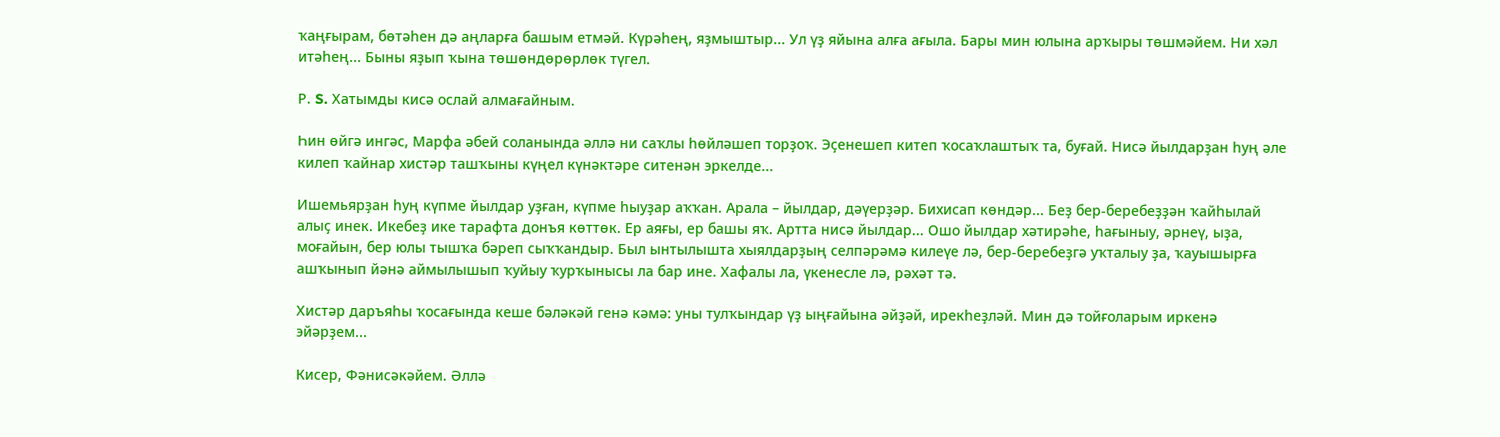ҡаңғырам, бөтәһен дә аңларға башым етмәй. Күрәһең, яҙмыштыр... Ул үҙ яйына алға ағыла. Бары мин юлына арҡыры төшмәйем. Ни хәл итәһең... Быны яҙып ҡына төшөндөрөрлөк түгел.

Р. S. Хатымды кисә ослай алмағайным.

Һин өйгә ингәс, Марфа әбей соланында әллә ни саҡлы һөйләшеп торҙоҡ. Эҫенешеп китеп ҡосаҡлаштыҡ та, буғай. Нисә йылдарҙан һуң әле килеп ҡайнар хистәр ташҡыны күңел күнәктәре ситенән эркелде...

Ишемьярҙан һуң күпме йылдар уҙған, күпме һыуҙар аҡҡан. Арала – йылдар, дәүерҙәр. Бихисап көндәр... Беҙ бер-беребеҙҙән ҡайһылай алыҫ инек. Икебеҙ ике тарафта донъя көттөк. Ер аяғы, ер башы яҡ. Артта нисә йылдар... Ошо йылдар хәтирәһе, һағыныу, әрнеү, ыҙа, моғайын, бер юлы тышҡа бәреп сыҡҡандыр. Был ынтылышта хыялдарҙың селпәрәмә килеүе лә, бер-беребеҙгә уҡталыу ҙа, ҡауышырға ашҡынып йәнә аймылышып ҡуйыу ҡурҡынысы ла бар ине. Хафалы ла, үкенесле лә, рәхәт тә.

Хистәр даръяһы ҡосағында кеше бәләкәй генә кәмә: уны тулҡындар үҙ ыңғайына әйҙәй, ирекһеҙләй. Мин дә тойғоларым иркенә эйәрҙем...

Кисер, Фәнисәкәйем. Әллә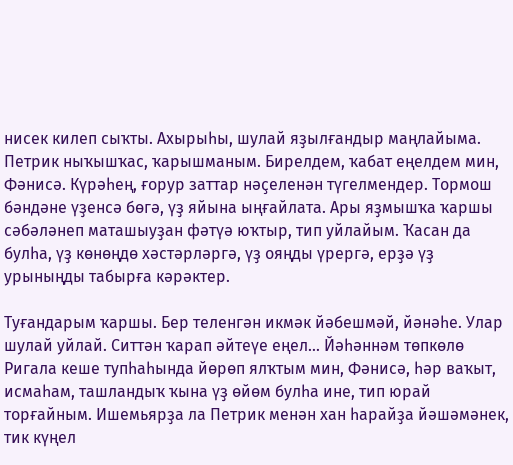нисек килеп сыҡты. Ахырыһы, шулай яҙылғандыр маңлайыма. Петрик ныҡышҡас, ҡарышманым. Бирелдем, ҡабат еңелдем мин, Фәнисә. Күрәһең, ғорур заттар нәҫеленән түгелмендер. Тормош бәндәне үҙенсә бөгә, үҙ яйына ыңғайлата. Ары яҙмышҡа ҡаршы сәбәләнеп маташыуҙан фәтүә юҡтыр, тип уйлайым. Ҡасан да булһа, үҙ көнөңдө хәстәрләргә, үҙ ояңды үрергә, ерҙә үҙ урыныңды табырға кәрәктер.

Туғандарым ҡаршы. Бер теленгән икмәк йәбешмәй, йәнәһе. Улар шулай уйлай. Ситтән ҡарап әйтеүе еңел... Йәһәннәм төпкөлө Ригала кеше тупһаһында йөрөп ялҡтым мин, Фәнисә, һәр ваҡыт, исмаһам, ташландыҡ ҡына үҙ өйөм булһа ине, тип юрай торғайным. Ишемьярҙа ла Петрик менән хан һарайҙа йәшәмәнек, тик күңел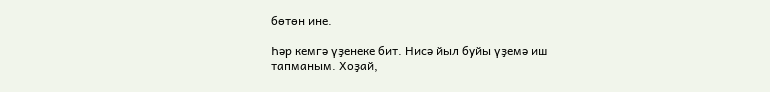бөтөн ине.

Һәр кемгә үҙенеке бит. Нисә йыл буйы үҙемә иш тапманым. Хоҙай,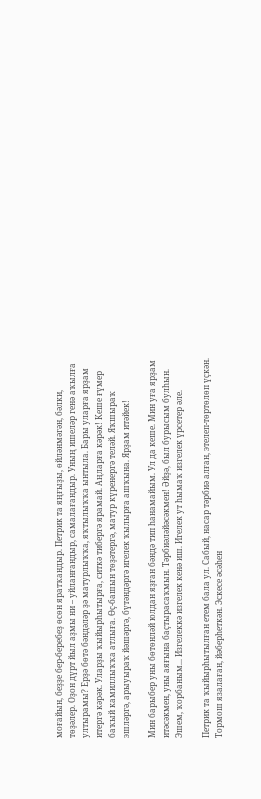моғайын, беҙҙе бер-беребеҙ өсөн яратҡандыр. Петрик та яңғыҙы, өйләнмәгән, бәлки, төҙәлер. Оҙон дүрт йыл аҙмы ни – уйланғандыр, самалағандыр. Уның ишеләр генә аҡылға ултырамы? Ерҙә бөтә бәндәләр ҙә матурлыҡҡа, яҡтылыҡҡа ынтыла. Бары уларға ярҙам итергә кәрәк. Уларҙы ҡыйырһытырға, ситкә тибергә ярамай. Аңларға кәрәк! Кеше ғүмер баҡый камиллыҡҡа атлыға. Өҫ-башын төҙәтергә, матур күренергә теләй. Яҡшыраҡ эшләргә, арыуыраҡ йәшәргә, бүтәндәргә игелек ҡылырға ашҡына. Ярҙам итәйек!

Мин барыбер уны бөтөнләй юлдан яҙған бәндә тип һанамайым. Ул да кеше. Мин уға ярҙам итәсәкмен, уны аяғына баҫтырасаҡмын. Тәрбиәләйәсәкмен! Әйҙә, был бурысым булһын. Эшем, ҡорбаным... Изгелеккә изгелек кенә иш. Игелек ут һымаҡ изгелек үрсетер әле.

Петрик та ҡыйырһытылған етем бала ул. Сабый, насар тәрбиә алған, этелеп-төртөлөп үҫкән. Тормош язалаған, йәберһеткән. Эскесе әсәһен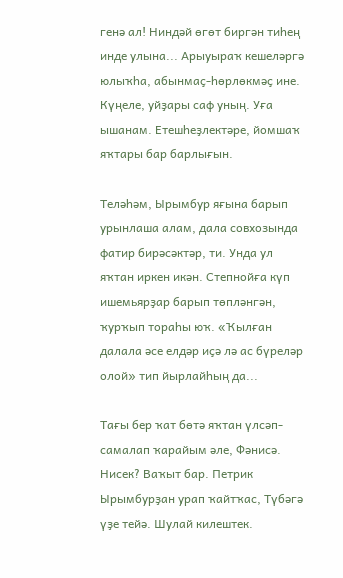генә ал! Ниндәй өгөт биргән тиһең инде улына... Арыуыраҡ кешеләргә юлыҡһа, абынмаҫ-һөрлөкмәҫ ине. Күңеле, уйҙары саф уның. Уға ышанам. Етешһеҙлектәре, йомшаҡ яҡтары бар барлығын.

Теләһәм, Ырымбур яғына барып урынлаша алам, дала совхозында фатир бирәсәктәр, ти. Унда ул яҡтан иркен икән. Степнойға күп ишемьярҙар барып төпләнгән, ҡурҡып тораһы юҡ. «Ҡылған далала әсе елдәр иҫә лә ас бүреләр олой» тип йырлайһың да...

Тағы бер ҡат бөтә яҡтан үлсәп-самалап ҡарайым әле, Фәнисә. Нисек? Ваҡыт бар. Петрик Ырымбурҙан урап ҡайтҡас, Түбәгә үҙе тейә. Шулай килештек.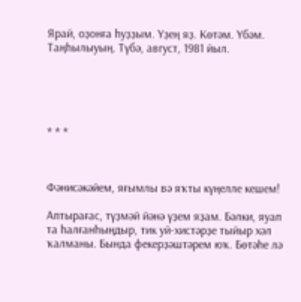Ярай, оҙонға һуҙҙым. Үҙең яҙ. Көтәм. Үбәм. Таңһылыуың. Түбә, август, 1981 йыл.





* * *



Фәнисәкәйем, яғымлы вә яҡты күңелле кешем!

Аптырағас, түҙмәй йәнә үҙем яҙам. Бәлки, яуап та һалғанһыңдыр, тик уй-хистәрҙе тыйыр хәл ҡалманы. Бында фекерҙәштәрем юҡ. Бөтәһе лә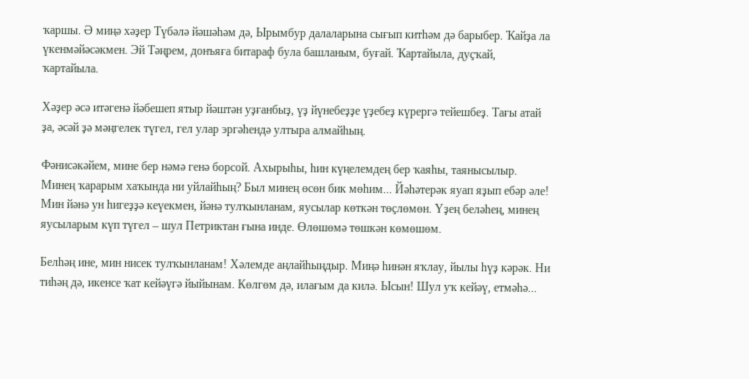ҡаршы. Ә миңә хәҙер Түбәлә йәшәһәм дә, Ырымбур далаларына сығып китһәм дә барыбер. Ҡайҙа ла үкенмәйәсәкмен. Эй Тәңрем, донъяға битараф була башланым, буғай. Ҡартайыла, дуҫҡай, ҡартайыла.

Хәҙер әсә итәгенә йәбешеп ятыр йәштән уҙғанбыҙ, үҙ йүнебеҙҙе үҙебеҙ күрергә тейешбеҙ. Тағы атай ҙа, әсәй ҙә мәңгелек түгел, гел улар эргәһендә ултыра алмайһың.

Фәнисәкәйем, мине бер нәмә генә борсой. Ахырыһы, һин күңелемдең бер ҡаяһы, таянысылыр. Минең ҡарарым хаҡында ни уйлайһың? Был минең өсөн бик мөһим... Йәһәтерәк яуап яҙып ебәр әле! Мин йәнә ун һигеҙҙә кеүекмен, йәнә тулҡынланам, яусылар көткән төҫлөмөн. Үҙең беләһең, минең яусыларым күп түгел – шул Петриктан ғына инде. Өлөшөмә төшкән көмөшөм.

Белһәң ине, мин нисек тулҡынланам! Хәлемде аңлайһыңдыр. Миңә һинән яҡлау, йылы һүҙ кәрәк. Ни тиһәң дә, икенсе ҡат кейәүгә йыйынам. Көлгөм дә, илағым да килә. Ысын! Шул уҡ кейәү, етмәһә...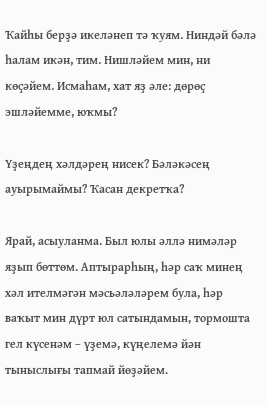Ҡайһы берҙә икеләнеп тә ҡуям. Ниндәй бәлә һалам икән, тим. Нишләйем мин, ни көҫәйем. Исмаһам, хат яҙ әле: дөрөҫ эшләйемме, юҡмы?

Үҙеңдең хәлдәрең нисек? Бәләкәсең ауырымаймы? Ҡасан декретҡа?

Ярай, асыуланма. Был юлы әллә нимәләр яҙып бөттөм. Аптырарһың, һәр саҡ минең хәл ителмәгән мәсьәләләрем була, һәр ваҡыт мин дүрт юл сатындамын, тормошта гел күсенәм – үҙемә, күңелемә йән тыныслығы тапмай йөҙәйем.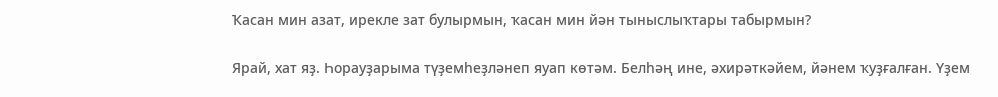Ҡасан мин азат, ирекле зат булырмын, ҡасан мин йән тыныслыҡтары табырмын?

Ярай, хат яҙ. Һорауҙарыма түҙемһеҙләнеп яуап көтәм. Белһәң ине, әхирәткәйем, йәнем ҡуҙғалған. Үҙем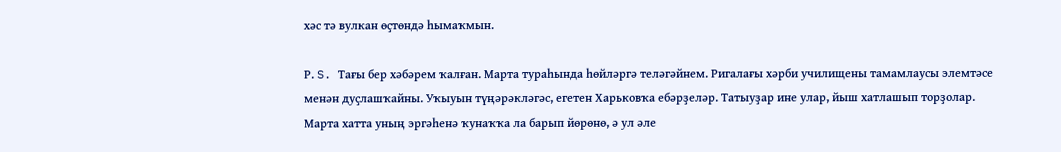хәс тә вулкан өҫтөндә һымаҡмын.

Р. S. Тағы бер хәбәрем ҡалған. Марта тураһында һөйләргә теләгәйнем. Ригалағы хәрби училищены тамамлаусы элемтәсе менән дуҫлашҡайны. Уҡыуын түңәрәкләгәс, егетен Харьковҡа ебәрҙеләр. Татыуҙар ине улар, йыш хатлашып торҙолар. Марта хатта уның эргәһенә ҡунаҡҡа ла барып йөрөнө, ә ул әле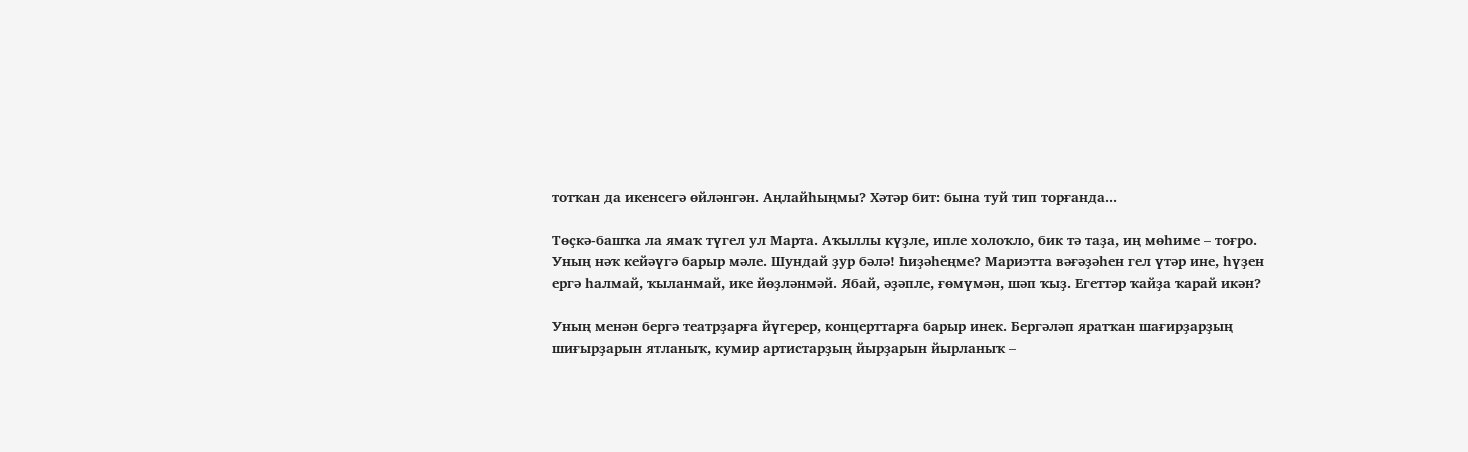тотҡан да икенсегә өйләнгән. Аңлайһыңмы? Хәтәр бит: бына туй тип торғанда...

Төҫкә-башҡа ла ямаҡ түгел ул Марта. Аҡыллы күҙле, ипле холоҡло, бик тә таҙа, иң мөһиме – тоғро. Уның нәҡ кейәүгә барыр мәле. Шундай ҙур бәлә! Һиҙәһеңме? Мариэтта вәғәҙәһен гел үтәр ине, һүҙен ергә һалмай, ҡыланмай, ике йөҙләнмәй. Ябай, әҙәпле, ғөмүмән, шәп ҡыҙ. Егеттәр ҡайҙа ҡарай икән?

Уның менән бергә театрҙарға йүгерер, концерттарға барыр инек. Бергәләп яратҡан шағирҙарҙың шиғырҙарын ятланыҡ, кумир артистарҙың йырҙарын йырланыҡ –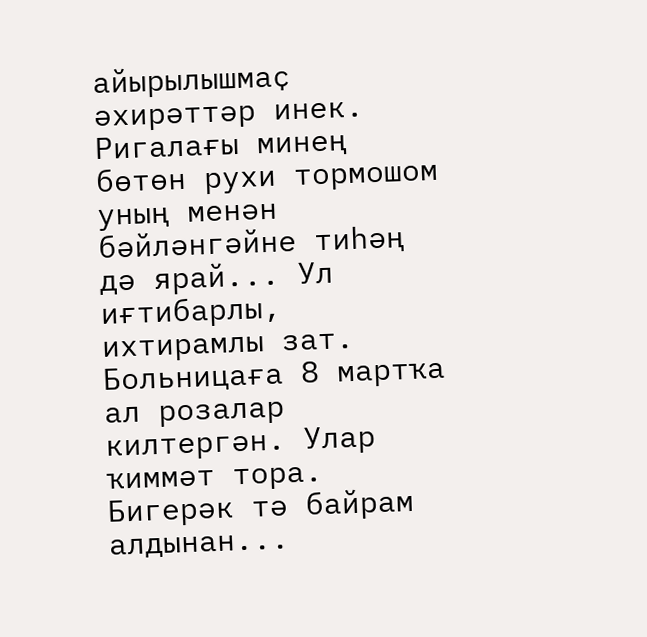айырылышмаҫ әхирәттәр инек. Ригалағы минең бөтөн рухи тормошом уның менән бәйләнгәйне тиһәң дә ярай... Ул иғтибарлы, ихтирамлы зат. Больницаға 8 мартҡа ал розалар килтергән. Улар ҡиммәт тора. Бигерәк тә байрам алдынан...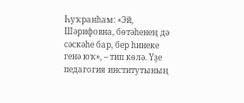Һуҡранһам: «Эй, Шәрифовна, бөтәһенең дә сәскәһе бар, бер һинеке генә юҡ», – тип көлә. Үҙе педагогия институтының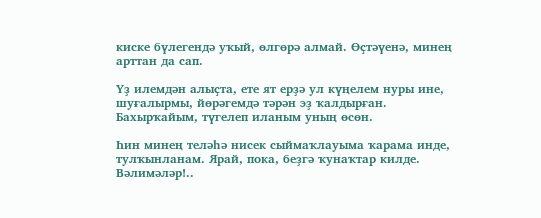киске бүлегендә уҡый, өлгөрә алмай. Өҫтәүенә, минең арттан да сап.

Үҙ илемдән алыҫта, ете ят ерҙә ул күңелем нуры ине, шуғалырмы, йөрәгемдә тәрән эҙ ҡалдырған. Бахырҡайым, түгелеп иланым уның өсөн.

Һин минең теләһә нисек сыймаҡлауыма ҡарама инде, тулҡынланам. Ярай, пока, беҙгә ҡунаҡтар килде. Вәлимәләр!..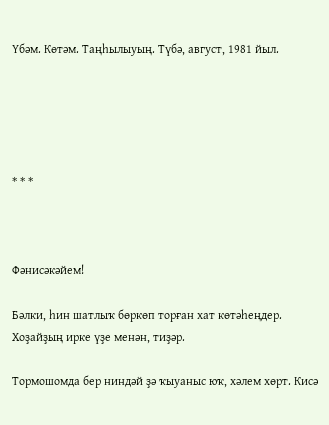Үбәм. Көтәм. Таңһылыуың. Түбә, август, 1981 йыл.





* * *



Фәнисәкәйем!

Бәлки, һин шатлыҡ бөркөп торған хат көтәһеңдер. Хоҙайҙың ирке үҙе менән, тиҙәр.

Тормошомда бер ниндәй ҙә ҡыуаныс юҡ, хәлем хөрт. Кисә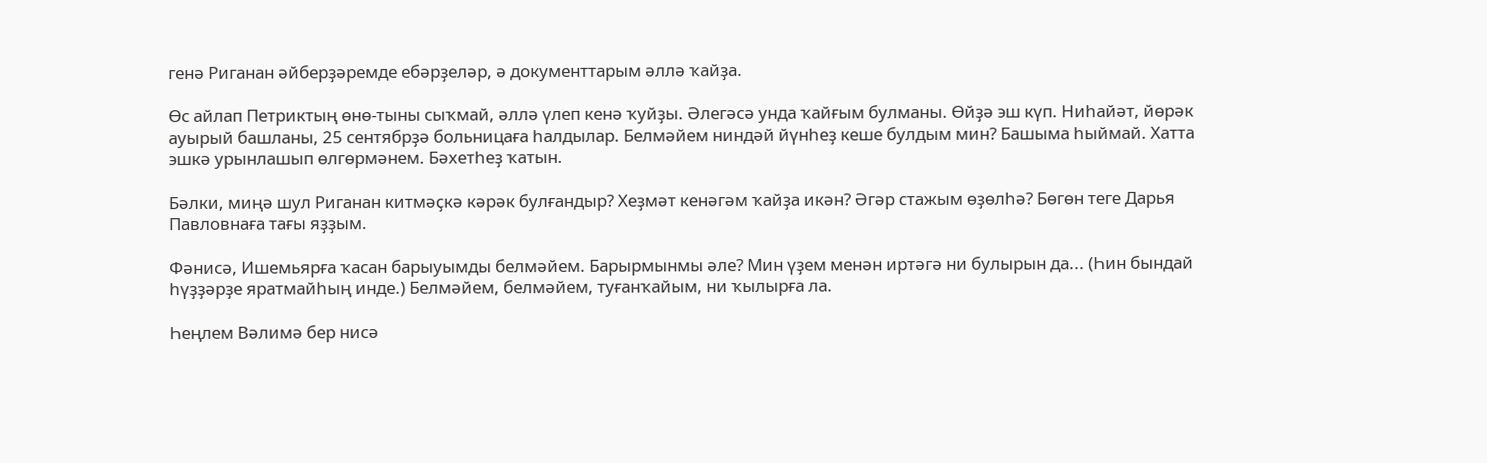генә Риганан әйберҙәремде ебәрҙеләр, ә документтарым әллә ҡайҙа.

Өс айлап Петриктың өнө-тыны сыҡмай, әллә үлеп кенә ҡуйҙы. Әлегәсә унда ҡайғым булманы. Өйҙә эш күп. Ниһайәт, йөрәк ауырый башланы, 25 сентябрҙә больницаға һалдылар. Белмәйем ниндәй йүнһеҙ кеше булдым мин? Башыма һыймай. Хатта эшкә урынлашып өлгөрмәнем. Бәхетһеҙ ҡатын.

Бәлки, миңә шул Риганан китмәҫкә кәрәк булғандыр? Хеҙмәт кенәгәм ҡайҙа икән? Әгәр стажым өҙөлһә? Бөгөн теге Дарья Павловнаға тағы яҙҙым.

Фәнисә, Ишемьярға ҡасан барыуымды белмәйем. Барырмынмы әле? Мин үҙем менән иртәгә ни булырын да... (Һин бындай һүҙҙәрҙе яратмайһың инде.) Белмәйем, белмәйем, туғанҡайым, ни ҡылырға ла.

Һеңлем Вәлимә бер нисә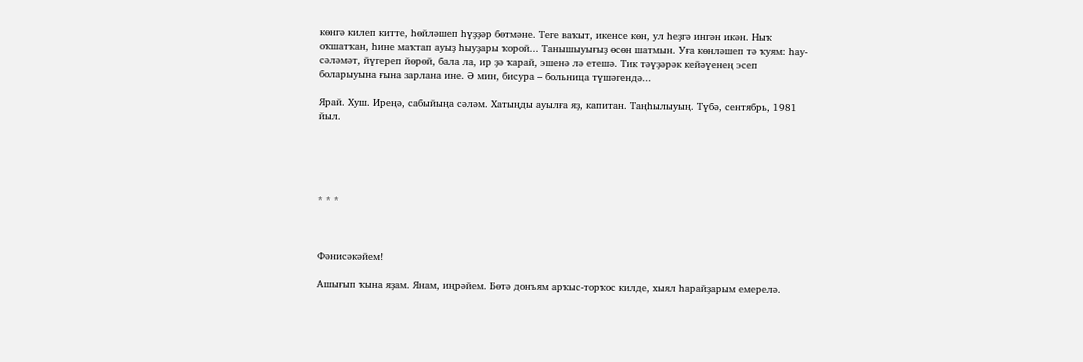көнгә килеп китте, һөйләшеп һүҙҙәр бөтмәне. Теге ваҡыт, икенсе көн, ул һеҙгә ингән икән. Ныҡ оҡшатҡан, һине маҡтап ауыҙ һыуҙары ҡорой... Танышыуығыҙ өсөн шатмын. Уға көнләшеп тә ҡуям: һау-сәләмәт, йүгереп йөрөй, бала ла, ир ҙә ҡарай, эшенә лә етешә. Тик тәүҙәрәк кейәүенең эсеп боларыуына ғына зарлана ине. Ә мин, бисура – больница түшәгендә...

Ярай. Хуш. Иреңә, сабыйыңа сәләм. Хатыңды ауылға яҙ, капитан. Таңһылыуың. Түбә, сентябрь, 1981 йыл.





* * *



Фәнисәкәйем!

Ашығып ҡына яҙам. Янам, иңрәйем. Бөтә донъям арҡыс-торҡос килде, хыял һарайҙарым емерелә.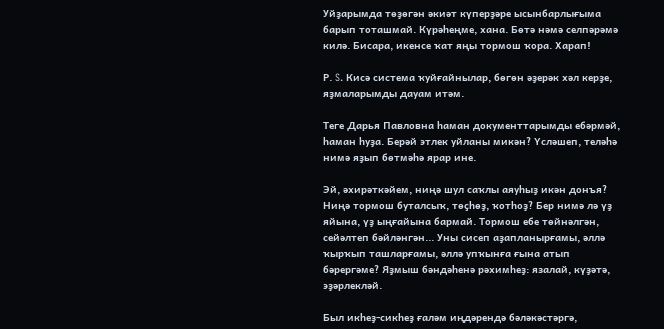Уйҙарымда төҙөгән әкиәт күперҙәре ысынбарлығыма барып тоташмай. Күрәһеңме, хана. Бөтә нәмә селпәрәмә килә. Бисара, икенсе ҡат яңы тормош ҡора. Харап!

Р. S. Кисә система ҡуйғайнылар, бөгөн әҙерәк хәл керҙе, яҙмаларымды дауам итәм.

Теге Дарья Павловна һаман документтарымды ебәрмәй, һаман һуҙа. Берәй этлек уйланы микән? Үсләшеп, теләһә нимә яҙып бөтмәһә ярар ине.

Эй, әхирәткәйем, ниңә шул саҡлы аяуһыҙ икән донъя? Ниңә тормош буталсыҡ, төҫһөҙ, ҡотһоҙ? Бер нимә лә үҙ яйына, үҙ ыңғайына бармай. Тормош ебе төйнәлгән, сейәлтеп бәйләнгән... Уны сисеп аҙапланырғамы, әллә ҡырҡып ташларғамы, әллә упҡынға ғына атып бәрергәме? Яҙмыш бәндәһенә рәхимһеҙ: язалай, күҙәтә, эҙәрлекләй.

Был икһеҙ-сикһеҙ ғаләм иңдәрендә бәләкәстәргә,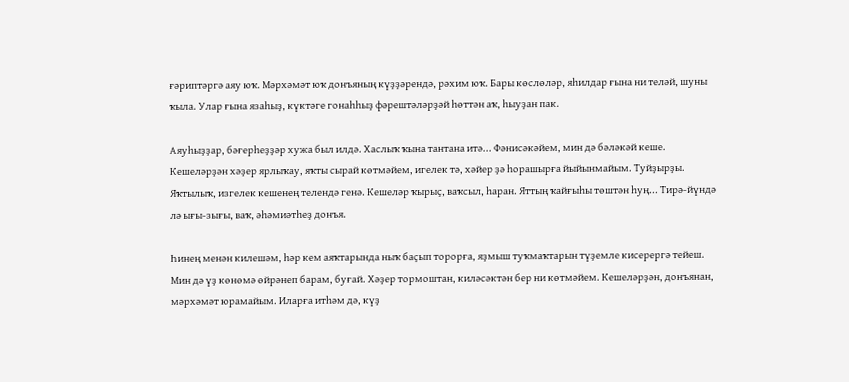ғәриптәргә аяу юҡ. Мәрхәмәт юҡ донъяның күҙҙәрендә, рәхим юҡ. Бары көслөләр, яһилдар ғына ни теләй, шуны ҡыла. Улар ғына язаһыҙ, күктәге гонаһһыҙ фәрештәләрҙәй һөттән аҡ, һыуҙан пак.

Аяуһыҙҙар, бәғерһеҙҙәр хужа был илдә. Хаслыҡ ҡына тантана итә... Фәнисәкәйем, мин дә бәләкәй кеше. Кешеләрҙән хәҙер ярлыҡау, яҡты сырай көтмәйем, игелек тә, хәйер ҙә һорашырға йыйынмайым. Туйҙырҙы. Яҡтылыҡ, изгелек кешенең телендә генә. Кешеләр ҡырыҫ, ваҡсыл, һаран. Яттың ҡайғыһы төштән һуң... Тирә-йүндә лә ығы-зығы, ваҡ, әһәмиәтһеҙ донъя.

Һинең менән килешәм, һәр кем аяҡтарында ныҡ баҫып торорға, яҙмыш туҡмаҡтарын түҙемле кисерергә тейеш. Мин дә үҙ көнөмә өйрәнеп барам, буғай. Хәҙер тормоштан, киләсәктән бер ни көтмәйем. Кешеләрҙән, донъянан, мәрхәмәт юрамайым. Иларға итһәм дә, күҙ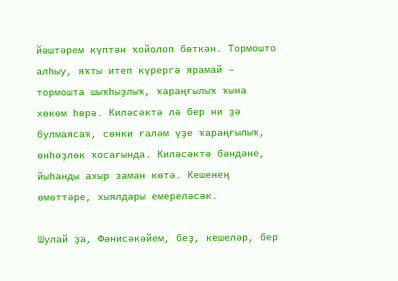йәштәрем күптән ҡойолоп бөткән. Тормошто алһыу, яҡты итеп күрергә ярамай – тормошта шыҡһыҙлыҡ, ҡараңғылыҡ ҡына хөкөм һөрә. Киләсәктә лә бер ни ҙә булмаясаҡ, сөнки ғаләм үҙе ҡараңғылыҡ, өнһөҙлөк ҡосағында. Киләсәктә бәндәне, йыһанды ахыр заман көтә. Кешенең өмөттәре, хыялдары емереләсәк.

Шулай ҙа, Фәнисәкәйем, беҙ, кешеләр, бер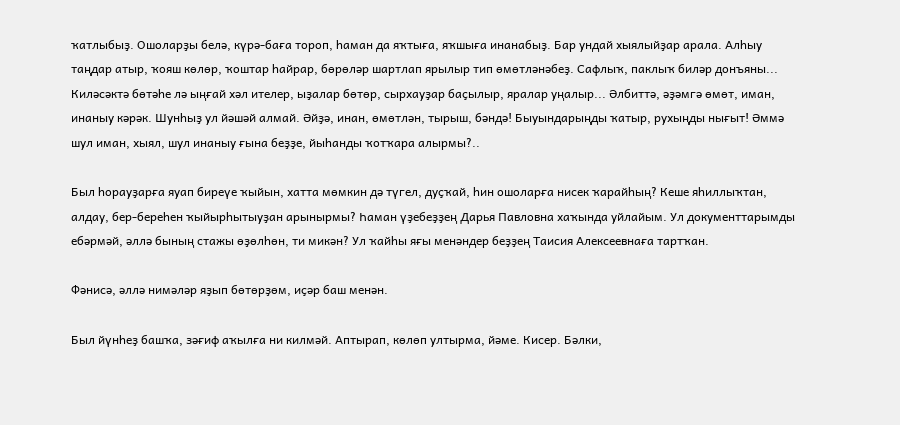ҡатлыбыҙ. Ошоларҙы белә, күрә-баға тороп, һаман да яҡтыға, яҡшыға инанабыҙ. Бар ундай хыялыйҙар арала. Алһыу таңдар атыр, ҡояш көлөр, ҡоштар һайрар, бөрөләр шартлап ярылыр тип өмөтләнәбеҙ. Сафлыҡ, паклыҡ биләр донъяны... Киләсәктә бөтәһе лә ыңғай хәл ителер, ыҙалар бөтөр, сырхауҙар баҫылыр, яралар уңалыр... Әлбиттә, әҙәмгә өмөт, иман, инаныу кәрәк. Шунһыҙ ул йәшәй алмай. Әйҙә, инан, өмөтлән, тырыш, бәндә! Быуындарыңды ҡатыр, рухыңды нығыт! Әммә шул иман, хыял, шул инаныу ғына беҙҙе, йыһанды ҡотҡара алырмы?..

Был һорауҙарға яуап биреүе ҡыйын, хатта мөмкин дә түгел, дуҫҡай, һин ошоларға нисек ҡарайһың? Кеше яһиллыҡтан, алдау, бер-береһен ҡыйырһытыуҙан арынырмы? Һаман үҙебеҙҙең Дарья Павловна хаҡында уйлайым. Ул документтарымды ебәрмәй, әллә бының стажы өҙөлһөн, ти микән? Ул ҡайһы яғы менәндер беҙҙең Таисия Алексеевнаға тартҡан.

Фәнисә, әллә нимәләр яҙып бөтөрҙөм, иҫәр баш менән.

Был йүнһеҙ башҡа, зәғиф аҡылға ни килмәй. Аптырап, көлөп ултырма, йәме. Кисер. Бәлки,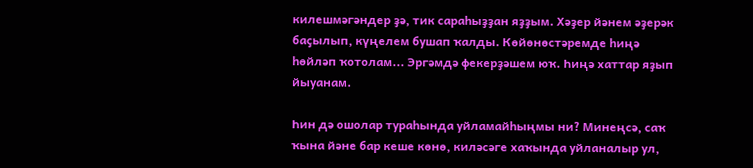килешмәгәндер ҙә, тик сараһыҙҙан яҙҙым. Хәҙер йәнем әҙерәк баҫылып, күңелем бушап ҡалды. Көйөнөстәремде һиңә һөйләп ҡотолам... Эргәмдә фекерҙәшем юҡ. Һиңә хаттар яҙып йыуанам.

Һин дә ошолар тураһында уйламайһыңмы ни? Минеңсә, саҡ ҡына йәне бар кеше көнө, киләсәге хаҡында уйланалыр ул,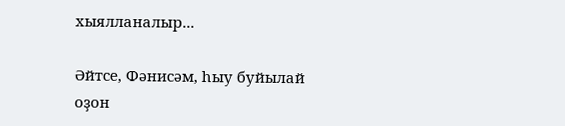хыялланалыр...

Әйтсе, Фәнисәм, һыу буйылай оҙон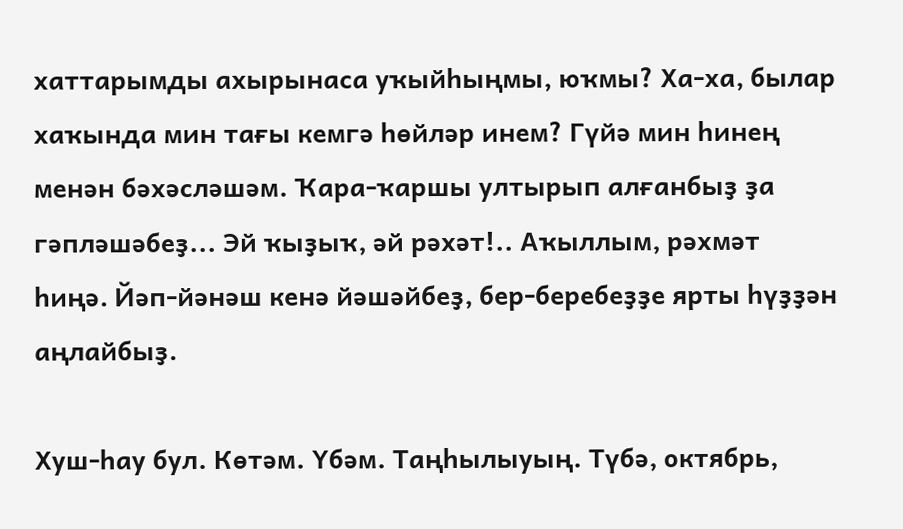хаттарымды ахырынаса уҡыйһыңмы, юҡмы? Ха-ха, былар хаҡында мин тағы кемгә һөйләр инем? Гүйә мин һинең менән бәхәсләшәм. Ҡара-ҡаршы ултырып алғанбыҙ ҙа гәпләшәбеҙ... Эй ҡыҙыҡ, әй рәхәт!.. Аҡыллым, рәхмәт һиңә. Йәп-йәнәш кенә йәшәйбеҙ, бер-беребеҙҙе ярты һүҙҙән аңлайбыҙ.

Хуш-һау бул. Көтәм. Үбәм. Таңһылыуың. Түбә, октябрь,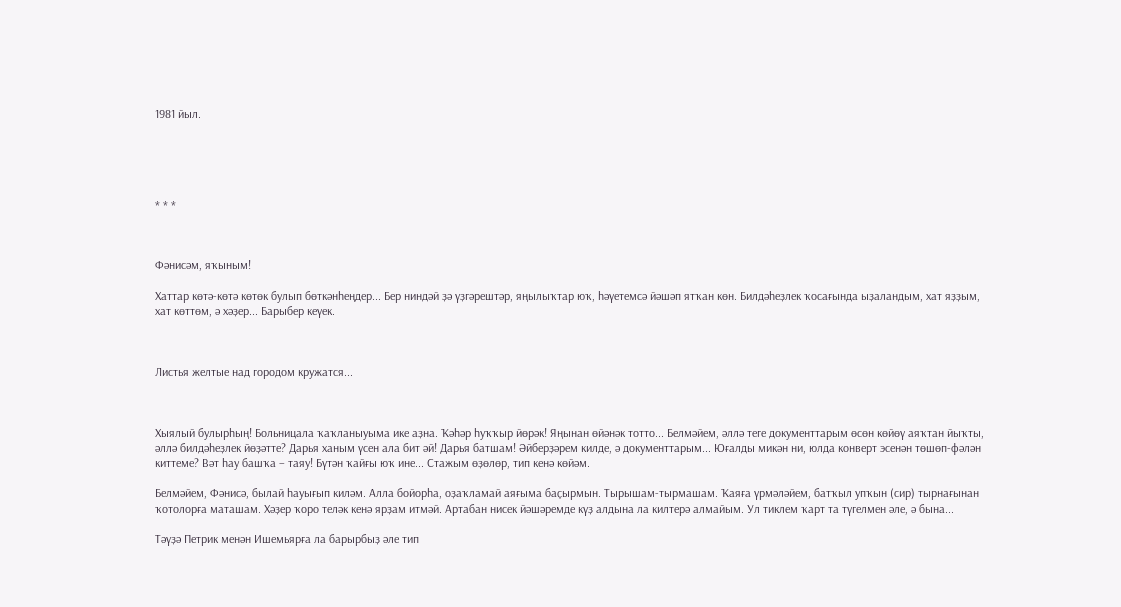1981 йыл.





* * *



Фәнисәм, яҡыным!

Хаттар көтә-көтә көтөк булып бөткәнһеңдер... Бер ниндәй ҙә үҙгәрештәр, яңылыҡтар юҡ, һәүетемсә йәшәп ятҡан көн. Билдәһеҙлек ҡосағында ыҙаландым, хат яҙҙым, хат көттөм, ә хәҙер... Барыбер кеүек.



Листья желтые над городом кружатся...



Хыялый булырһың! Больницала ҡаҡланыуыма ике аҙна. Ҡәһәр һуҡҡыр йөрәк! Яңынан өйәнәк тотто... Белмәйем, әллә теге документтарым өсөн көйөү аяҡтан йыҡты, әллә билдәһеҙлек йөҙәтте? Дарья ханым үсен ала бит әй! Дарья батшам! Әйберҙәрем килде, ә документтарым... Юғалды микән ни, юлда конверт эсенән төшөп-фәлән киттеме? Вәт һау башҡа – таяу! Бүтән ҡайғы юҡ ине... Стажым өҙөлөр, тип кенә көйәм.

Белмәйем, Фәнисә, былай һауығып киләм. Алла бойорһа, оҙаҡламай аяғыма баҫырмын. Тырышам-тырмашам. Ҡаяға үрмәләйем, батҡыл упҡын (сир) тырнағынан ҡотолорға маташам. Хәҙер ҡоро теләк кенә ярҙам итмәй. Артабан нисек йәшәремде күҙ алдына ла килтерә алмайым. Ул тиклем ҡарт та түгелмен әле, ә бына...

Тәүҙә Петрик менән Ишемьярға ла барырбыҙ әле тип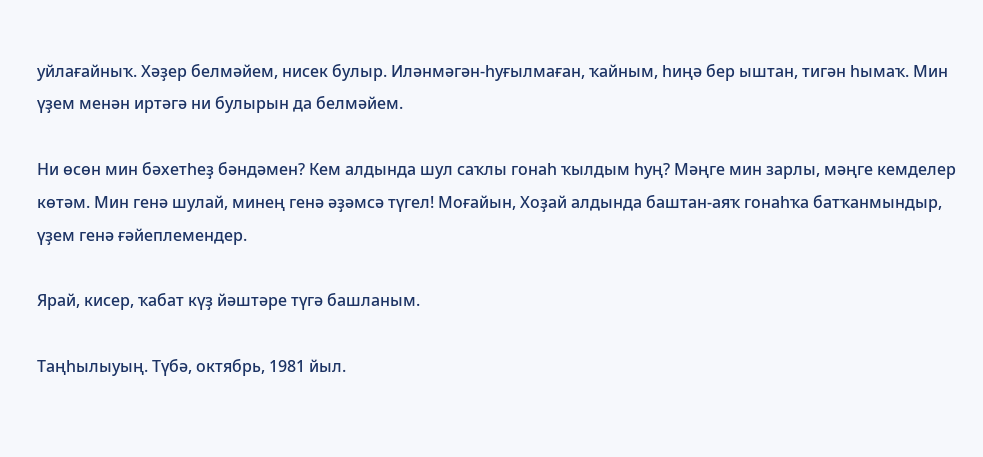уйлағайныҡ. Хәҙер белмәйем, нисек булыр. Иләнмәгән-һуғылмаған, ҡайным, һиңә бер ыштан, тигән һымаҡ. Мин үҙем менән иртәгә ни булырын да белмәйем.

Ни өсөн мин бәхетһеҙ бәндәмен? Кем алдында шул саҡлы гонаһ ҡылдым һуң? Мәңге мин зарлы, мәңге кемделер көтәм. Мин генә шулай, минең генә әҙәмсә түгел! Моғайын, Хоҙай алдында баштан-аяҡ гонаһҡа батҡанмындыр, үҙем генә ғәйеплемендер.

Ярай, кисер, ҡабат күҙ йәштәре түгә башланым.

Таңһылыуың. Түбә, октябрь, 1981 йыл.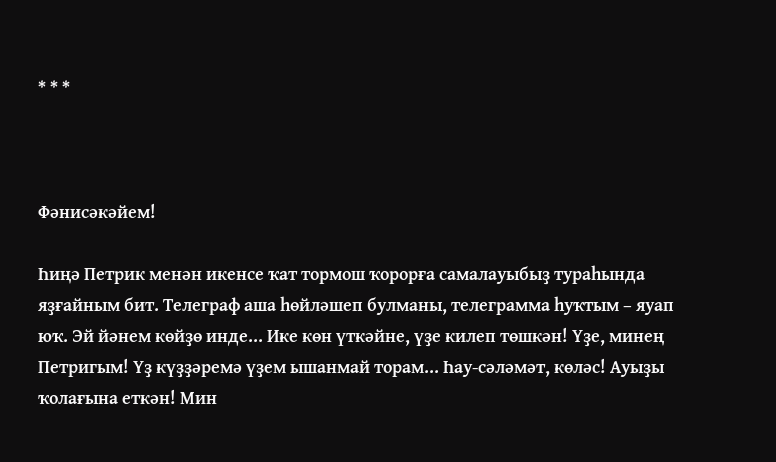* * *



Фәнисәкәйем!

Һиңә Петрик менән икенсе ҡат тормош ҡорорға самалауыбыҙ тураһында яҙғайным бит. Телеграф аша һөйләшеп булманы, телеграмма һуҡтым – яуап юҡ. Эй йәнем көйҙө инде... Ике көн үткәйне, үҙе килеп төшкән! Үҙе, минең Петригым! Үҙ күҙҙәремә үҙем ышанмай торам... Һау-сәләмәт, көләс! Ауыҙы ҡолағына еткән! Мин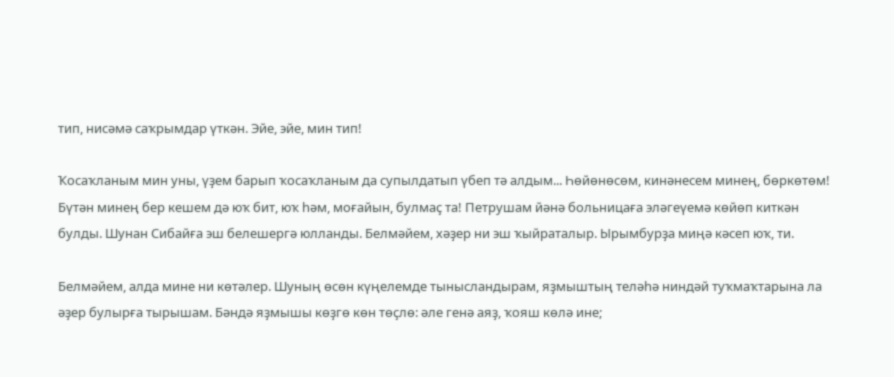тип, нисәмә саҡрымдар үткән. Эйе, эйе, мин тип!

Ҡосаҡланым мин уны, үҙем барып ҡосаҡланым да супылдатып үбеп тә алдым... Һөйөнөсөм, кинәнесем минең, бөркөтөм! Бүтән минең бер кешем дә юҡ бит, юҡ һәм, моғайын, булмаҫ та! Петрушам йәнә больницаға эләгеүемә көйөп киткән булды. Шунан Сибайға эш белешергә юлланды. Белмәйем, хәҙер ни эш ҡыйраталыр. Ырымбурҙа миңә кәсеп юҡ, ти.

Белмәйем, алда мине ни көтәлер. Шуның өсөн күңелемде тынысландырам, яҙмыштың теләһә ниндәй туҡмаҡтарына ла әҙер булырға тырышам. Бәндә яҙмышы көҙгө көн төҫлө: әле генә аяҙ, ҡояш көлә ине;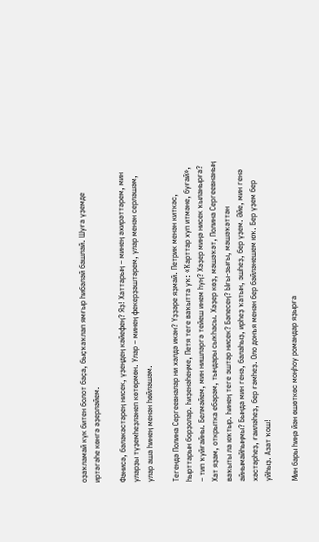оҙаҡламай күк битен болот баҫа, быҫҡаҡлап ямғыр һибәләй башлай. Шуға үҙемде иртәгәһе көнгә әҙерләйем.

Фәнисә, бәләкәстәрең нисек, үҙеңдең кәйефең? Яҙ! Хаттарың – минең әхирәттәрем, мин уларҙы түҙемһеҙләнеп көтөрмөн. Улар – минең фекерҙәштәрем, улар менән серләшәм, улар аша һинең менән һөйләшәм.

Тегендә Полина Сергеевналар ни хәлдә икән? Үҙҙәре яҙмай. Петрик менән киткәс, һырттарын борҙолар. Һиҙенәһеңме, Петя теге ваҡытта уҡ: «Ҡарттар хуп итмәне, буғай», – тип ҡуйғайны. Белмәйем, мин нишләргә тейеш инем һуң? Хәҙер миңә нисек ҡыланырға? Хат яҙам, открытка ебәрәм, тындары сыҡһасы. Хәҙер көҙ, мәшәҡәт, Полина Сергеевнаның ваҡыты ла юҡтыр. Һинең теге эштәр нисек? Бәпесең? Ығы-зығы, мәшәҡәттән айнымайһыңмы? Бында мин генә, балаһыҙ, ирһеҙ ҡатын, эшһеҙ, бер үҙем. Әйе, мин генә хәстәрһеҙ, ғаиләһеҙ, бер ғәмһеҙ. Оло донъя менән бер бәйләнешем юҡ. Бер үҙем бер уйһыҙ. Азат ҡош!

Мин бары һиңә йән өшөткөс моңһоу романдар яҙырға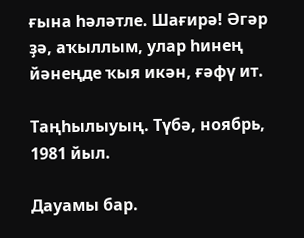ғына һәләтле. Шағирә! Әгәр ҙә, аҡыллым, улар һинең йәнеңде ҡыя икән, ғәфү ит.

Таңһылыуың. Түбә, ноябрь, 1981 йыл.

Дауамы бар.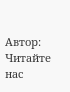Автор:
Читайте нас